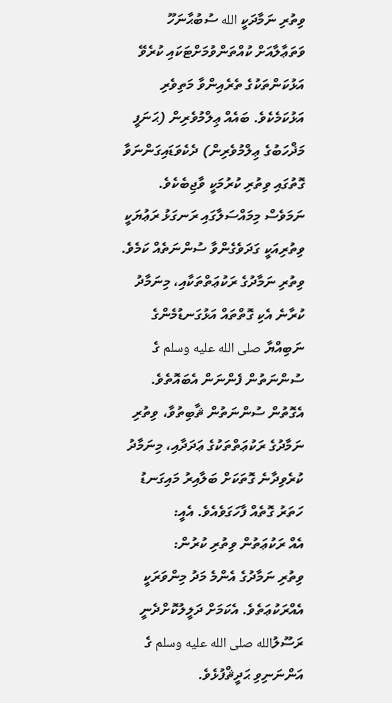ވިތުރި ނަމާދަކީ الله ސުބުޙާނަހޫ ވަތަޢާލާއަށް ކުއްތަންވުމަށްޓަކައި ކުރެވޭ އަޅުކަންތަކުގެ ތެރެއިންވާ މަތިވެރި އަޅުކަމެކެވެ. ބައެއް ޢިލްމުވެރިން (ޙަނަފީ މަޛްހަބުގެ ޢިލްމުވެރިން) ދެކެވަޑައިގަންނަވާ ގޮތުގައި ވިތުރި ކުރުމަކީ ވާޖިބެކެވެ. ނަމަވެސް މިމައްސަލާގައި ރަނގަޅު ރަޢުޔަކީ ވިތުރިއަކީ ގަދަވެގެންވާ ސުންނަތެއް ކަމެވެ. ވިތުރި ނަމާދުގެ ރަކުޢަތްތަކާއި، މިނަމާދު ކުރާނެ އެކި ގޮތްތައް އަޅުގަނޑުމެންގެ ނަބިއްޔާ صلى الله عليه وسلم ގެ ސުންނަތުން ފެންނަން އެބައޮތެވެ. އެގޮތުން ސުންނަތުން ޘާބިތުވާ، ވިތުރި ނަމާދުގެ ރަކުޢަތްތަކުގެ ޢަދަދާއި، މިނަމާދު ކުރެވިދާނެ ގޮތަކަށް ބަލާއިރު މައިގަނޑު ހަތަރު ގޮތެއް ފާހަގަވެއެވެ. އެއީ:
އެއް ރަކުޢަތުން ވިތުރި ކުރުން:
ވިތުރި ނަމާދުގެ އެންމެ މަދު މިންވަރަކީ އެއްރަކުޢަތެވެ. އެކަމަށް ދަލީލުކޮށްދެނީ ރަސޫލުالله صلى الله عليه وسلم ގެ އަންނަނިވި ޙަދީޘްފުޅެވެ.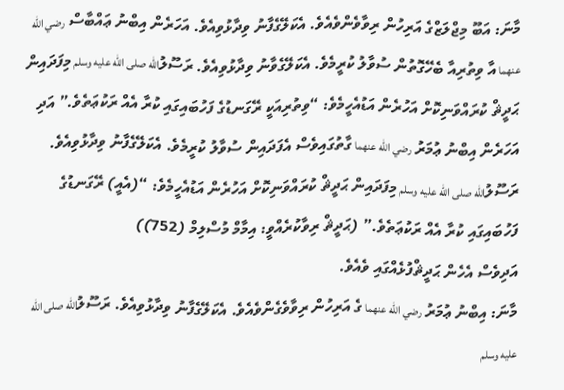މާނަ: އަބޫ މިޖްލަޒްގެ އަރިހުން ރިވާވެންވެއެވެ. އެކަލޭގެފާނު ވިދާޅުވިއެވެ. އަހަރެން އިބްނު ޢައްބާސް رضي الله عنهما އާ ވިތުރިއާ ބެހޭގޮތުން ސުވާލު ކުރީމެވެ. އެކަލޭގެވާނު ވިދާޅުވިއެވެ. ރަސޫލުالله صلى الله عليه وسلم މިފަދައިން ޙަދީޘް ކުރައްވަނިކޮށް އަހުރެން އަޑުއެހީމެވެ: “ވިތުރިއަކީ ރޭގަނޑުގެ ފަހުބައިގައި ކުރާ އެއް ރަކުޢަތެވެ.” އަދި އަހަރެން އިބްނު ޢުމަރު رضي الله عنهما ގާތުގައިވެސް އެފަދައިން ސުވާލު ކުރީމެވެ. އެކަލޭގެފާނު ވިދާޅުވިއެވެ. ރަސޫލުالله صلى الله عليه وسلم މިފަދައިން ޙަދީޘް ކުރައްވަނިކޮށް އަހުރެން އަޑުއެހީމެވެ: “(އެއީ) ރޭގަނޑުގެ ފަހުބައިގައި ކުރާ އެއް ރަކުޢަތެވެ.” (ޙަދީޘް ރިވާކުރެއްވީ: އިމާމް މުސްލިމް (752))
އަދިވެސް އެހެން ޙަދީޘްފުޅެއްގައި ވެއެވެ.
މާނަ: އިބްނު ޢުމަރު رضي الله عنهما ގެ އަރިހުން ރިވާވެގެންވެއެވެ. އެކަލޭގެފާނު ވިދާޅުވިއެވެ. ރަސޫލުالله صلى الله عليه وسلم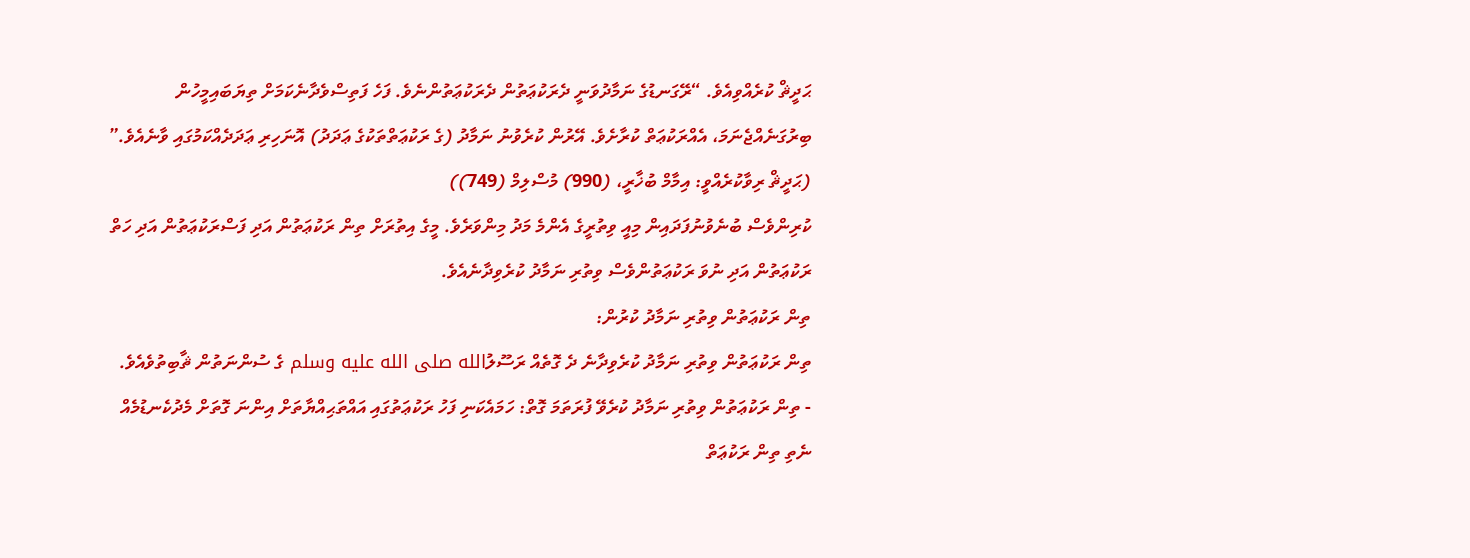ޙަދީޘް ކުރެއްވިއެވެ. “ރޭގަނޑުގެ ނަމާދުވަނީ ދެރަކުޢަތުން ދެރަކުޢަތުންނެވެ. ފަހެ ފަތިސްވެދާނެކަމަށް ތިޔަބައިމީހުން ބިރުގަނެއްޖެނަމަ، އެއްރަކުޢަތް ކުރާށެވެ. އޭރުން ކުރެވުނު ނަމާދު (ގެ ރަކުޢަތްތަކުގެ ޢަދަދު) އޮނަހިރި ޢަދަދެއްކަމުގައި ވާނެއެވެ.” (ޙަދީޘް ރިވާކުރެއްވީ: އިމާމް ބުޚާރީ، (990) މުސްލިމް (749))
ކުރިންވެސް ބުނެވުނުފަދައިން މިއީ ވިތުރީގެ އެންމެ މަދު މިންވަރެވެ. މީގެ އިތުރަށް ތިން ރަކުޢަތުން އަދި ފަސްރަކުޢަތުން އަދި ހަތް ރަކުޢަތުން އަދި ނުވަ ރަކުޢަތުންވެސް ވިތުރި ނަމާދު ކުރެވިދާނެއެވެ.
ތިން ރަކުޢަތުން ވިތުރި ނަމާދު ކުރުން:
ތިން ރަކުޢަތުން ވިތުރި ނަމާދު ކުރެވިދާނެ ދެ ގޮތެއް ރަސޫލުالله صلى الله عليه وسلم ގެ ސުންނަތުން ޘާބިތުވެއެވެ.
- ތިން ރަކުޢަތުން ވިތުރި ނަމާދު ކުރެވޭ ފުރަތަމަ ގޮތް: ހަމައެކަނި ފަހު ރަކުޢަތުގައި އައްތަޙިއްޔާތަށް އިންނަ ގޮތަށް މެދުކެނޑުމެއް ނެތި ތިން ރަކުޢަތް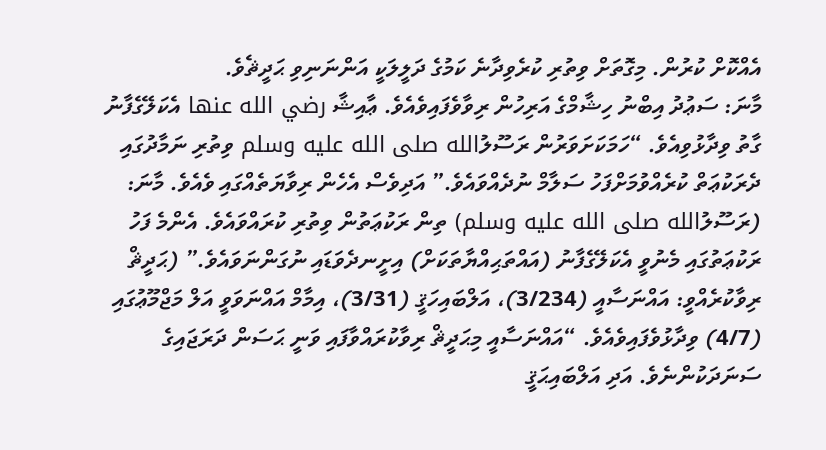އެއްކޮށް ކުރުން. މިގޮތަށް ވިތުރި ކުރެވިދާނެ ކަމުގެ ދަލީލަކީ އަންނަނިވި ޙަދީޘެވެ.
މާނަ: ސަޢުދު އިބްނު ހިޝާމްގެ އަރިހުން ރިވާވެފައިވެއެވެ. ޢާއިޝާ رضي الله عنها އެކަލޭގެފާނު ގާތު ވިދާޅުވިއެވެ. “ހަމަކަށަވަރުން ރަސޫލުالله صلى الله عليه وسلم ވިތުރި ނަމާދުގައި ދެރަކުޢަތް ކުރެއްވުމަށްފަހު ސަލާމް ނުދެއްވައެވެ.” އަދިވެސް އެހެން ރިވާޔަތެއްގައި ވެއެވެ. މާނަ: (ރަސޫލުالله صلى الله عليه وسلم) ތިން ރަކުޢަތުން ވިތުރި ކުރައްވައެވެ. އެންމެ ފަހު ރަކުޢަތުގައި މެނުވީ އެކަލޭގެފާނު (އައްތަޙިއްޔާތަކަށް) އިށީނދެވަޑައި ނުގަންނަވައެވެ.” (ޙަދީޘް ރިވާކުރެއްވީ: އައްނަސާއީ (3/234)، އަލްބައިހަޤީ (3/31)، އިމާމް އައްނަވަވީ އަލް މަޖްމޫޢުގައި (4/7) ވިދާޅުވެފައިވެއެވެ. “އައްނަސާއީ މިޙަދީޘް ރިވާކުރައްވާފައި ވަނީ ޙަސަން ދަރަޖައިގެ ސަނަދަކުންނެވެ. އަދި އަލްބައިޙަޤީ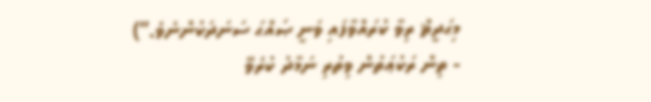މިޙަދީޘް ރިވާ ކުރައްވާފައި ވަނީ ޞައްޙަ ސަނަދަކުންނެވެ.”)
- ތިން ރަކުޢަތުން ވިތުރި ނަމާދު ކުރެވޭ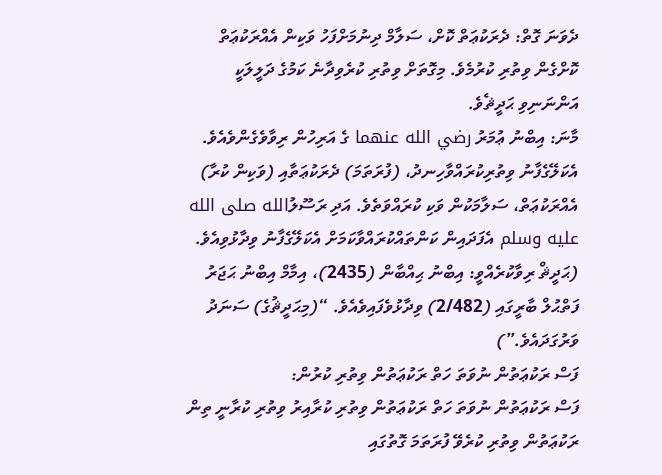ދެވަނަ ގޮތް: ދެރަކުޢަތް ކޮށް، ސަލާމް ދިނުމަށްފަހު ވަކިން އެއްރަކުޢަތް ކޮށްގެން ވިތުރި ކުރުމެވެ. މިގޮތަށް ވިތުރި ކުރެވިދާނެ ކަމުގެ ދަލީލަކީ އަންނަނިވި ޙަދީޘެވެ.
މާނަ: އިބްނު ޢުމަރު رضي الله عنهما ގެ އަރިހުން ރިވާވެގެންވެއެވެ. އެކަލޭގެފާނު ވިތުރިކުރައްވާހިނދު، (ފުރަތަމަ) ދެރަކުޢަތާއި (ވަކިން ކުރާ) އެއްރަކުޢަތް، ސަލާމަކުން ވަކި ކުރައްވަތެވެ. އަދި ރަސޫލުالله صلى الله عليه وسلم އެފަދައިން ކަންތައްކުރައްވާކަމަށް އެކަލޭގެފާނު ވިދާޅުވިއެވެ. (ޙަދީޘް ރިވާކުރެއްވީ: އިބްނު ޙިއްބާން (2435)، އިމާމް އިބްނު ޙަޖަރު ފަތްޙުލް ބާރީގައި (2/482) ވިދާޅުވެފައިވެއެވެ. “(މިޙަދީޘުގެ) ސަނަދު ވަރުގަދައެވެ.”)
ފަސް ރަކުޢަތުން ނުވަތަ ހަތް ރަކުޢަތުން ވިތުރި ކުރުން:
ފަސް ރަކުޢަތުން ނުވަތަ ހަތް ރަކުޢަތުން ވިތުރި ކުރާއިރު ވިތުރި ކުރާނީ ތިން ރަކުޢަތުން ވިތުރި ކުރެވޭ ފުރަތަމަ ގޮތުގައި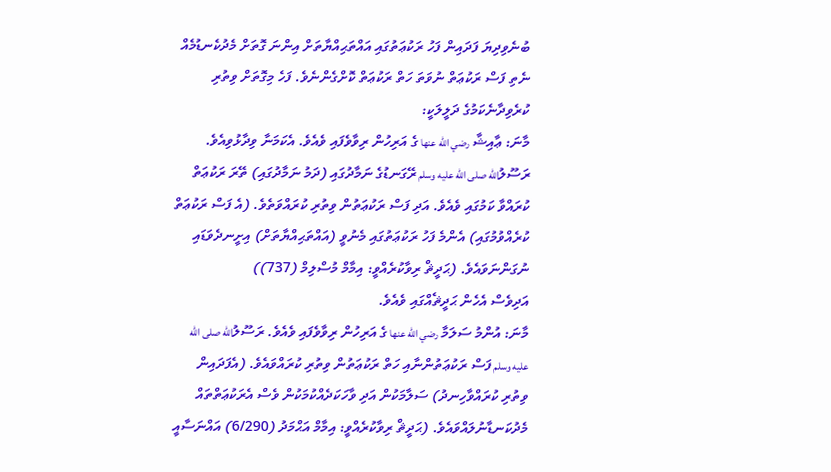ބުނެވިދިޔަ ފަދައިން ފަހު ރަކުޢަތުގައި އައްތަޙިއްޔާތަށް އިންނަ ގޮތަށް މެދުކެނޑުމެއް ނެތި ފަސް ރަކުޢަތް ނުވަތަ ހަތް ރަކުޢަތް ކޮށްގެންނެވެ. ފަހެ މިގޮތަށް ވިތުރި ކުރެވިދާނެކަމުގެ ދަލީލަކީ:
މާނަ: ޢާއިޝާ رضي الله عنها ގެ އަރިހުން ރިވާވެފައި ވެއެވެ. އެކަމަނާ ވިދާޅުވިއެވެ. ރަސޫލުالله صلى الله عليه وسلم ރޭގަނޑުގެ ނަމާދުގައި (ދަމު ނަމާދުގައި) ތޭރަ ރަކުޢަތް ކުރައްވާ ކަމުގައި ވެއެވެ. އަދި ފަސް ރަކުޢަތުން ވިތުރި ކުރައްވަތެވެ. (އެ ފަސް ރަކުޢަތް ކުރެއްވުމުގައި) އެންމެ ފަހު ރަކުޢަތުގައި މެނުވީ (އައްތަޙިއްޔާތަށް) އިށީނދެވަޑައި ނުގަންނަވައެވެ. (ޙަދީޘް ރިވާކުރެއްވީ: އިމާމް މުސްލިމް (737))
އަދިވެސް އެހެން ޙަދީޘެއްގައި ވެއެވެ.
މާނަ: އުންމު ސަލަމާ رضي الله عنها ގެ އަރިހުން ރިވާވެފައި ވެއެވެ. ރަސޫލުالله صلى الله عليه وسلم ފަސް ރަކުޢަތުންނާއި ހަތް ރަކުޢަތުން ވިތުރި ކުރައްވައެވެ. (އެފަދައިން ވިތުރި ކުރައްވާހިނދު) ސަލާމަކުން އަދި ވާހަކަދެއްކުމަކުން ވެސް އެރަކުޢަތްތައް މެދުކަނޑާނުލައްވައެވެ. (ޙަދީޘް ރިވާކުރެއްވީ: އިމާމް އަޙްމަދު (6/290) އައްނަސާއީ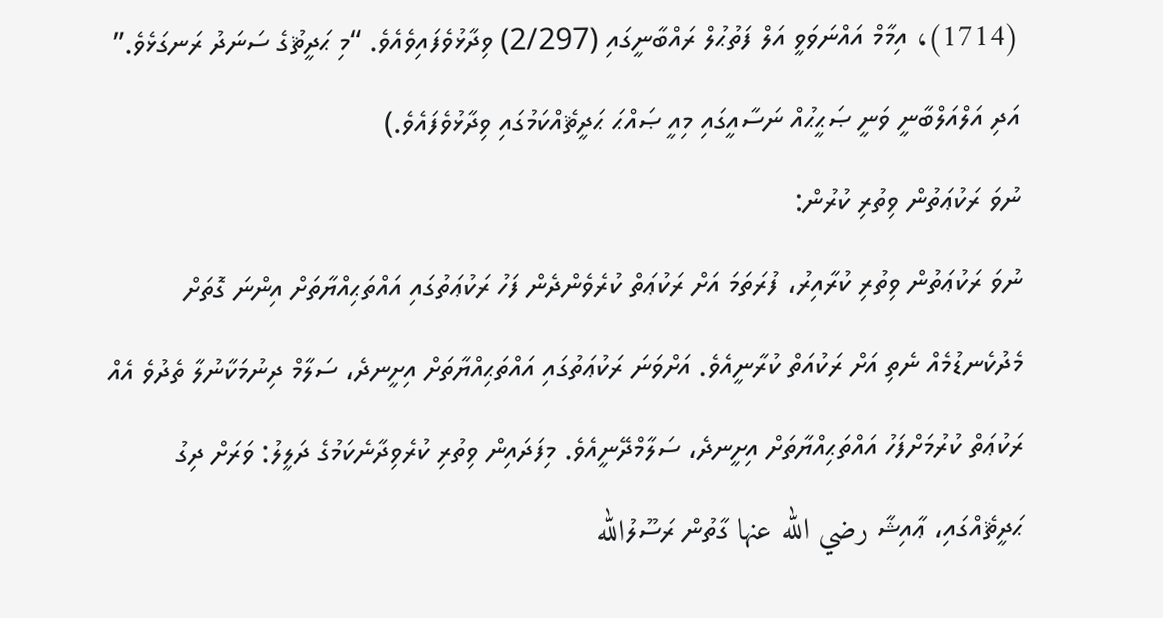(1714)، އިމާމް އައްނަވަވީ އަލް ފަތުޙުލް ރައްބާނީގައި (2/297) ވިދާޅުވެފައިވެއެވެ. “މި ޙަދީޘުގެ ސަނަދު ރަނގަޅެވެ.” އަދި އަލްއަލްބާނީ ވަނީ ޞަޙީޙުއް ނަސާއީގައި މިއީ ޞައްޙަ ޙަދީޘެއްކަމުގައި ވިދާޅުވެފައެވެ.)
ނުވަ ރަކުޢަތުން ވިތުރި ކުރުން:
ނުވަ ރަކުޢަތުން ވިތުރި ކުރާއިރު، ފުރަތަމަ އަށް ރަކުޢަތް ކުރެވެންދެން ފަހު ރަކުޢަތުގައި އައްތަޙިއްޔާތަށް އިންނަ ގޮތަށް މެދުކެނޑުމެއް ނެތި އަށް ރަކުއަތް ކުރާނީއެވެ. އަށްވަނަ ރަކުޢަތުގައި އައްތަޙިއްޔާތަށް އިށީނދެ، ސަލާމް ދިނުމަކާނުލާ ތެދުވެ އެއް ރަކުޢަތް ކުރުމަށްފަހު އައްތަޙިއްޔާތަށް އިށީނދެ، ސަލާމްދޭނީއެވެ. މިފަދައިން ވިތުރި ކުރެވިދާނެކަމުގެ ދަލީލު: ވަރަށް ދިގު ޙަދީޘެއްގައި، ޢާއިޝާ رضي الله عنها ގާތުން ރަސޫލުالله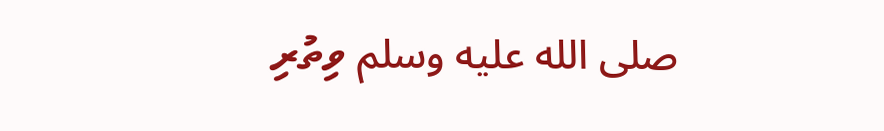صلى الله عليه وسلم ވިތުރި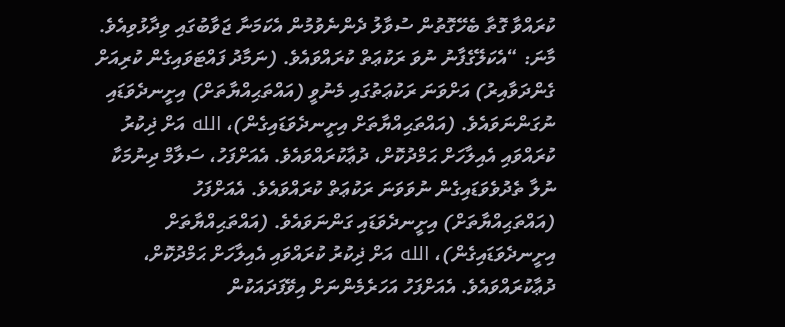ކުރައްވާ ގޮތާ ބެހޭގޮތުން ސުވާލު ދެންނެވުމުން އެކަމަނާ ޖަވާބުގައި ވިދާޅުވިއެވެ.
މާނަ: “އެކަލޭގެފާނު ނުވަ ރަކުޢަތް ކުރައްވައެވެ. (ނަމާދު ފައްޓަވައިގެން ކުރިއަށް ގެންދަވާއިރު) އަށްވަނަ ރަކުޢަތުގައި މެނުވީ (އައްތަޙިއްޔާތަށް) އިށީނދެވަޑައި ނުގަންނަވައެވެ. (އައްތަޙިއްޔާތަށް އިށީނދެވަޑައިގެން)، الله އަށް ޛިކުރު ކުރައްވައި އެއިލާހަށް ޙަމްދުކޮށް، ދުޢާކުރައްވައެވެ. އެއަށްފަހު، ސަލާމް ދިނުމަކާ ނުލާ ތެދުވެވަޑައިގެން ނުވަވަނަ ރަކުޢަތް ކުރައްވައެވެ. އެއަށްފަހު (އައްތަޙިއްޔާތަށް) އިށީނދެވަޑައި ގަންނަވައެވެ. (އައްތަޙިއްޔާތަށް އިށީނދެވަޑައިގެން)، الله އަށް ޛިކުރު ކުރައްވައި އެއިލާހަށް ޙަމްދުކޮށް، ދުޢާކުރައްވައެވެ. އެއަށްފަހު އަހަރެމެންނަށް އިވޭފަދައަކުން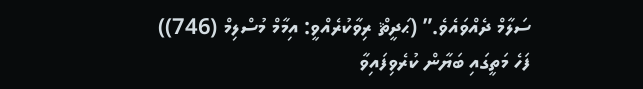ސަލާމް ދެއްވައެވެ.” (ޙަދީޘް ރިވާކުރެއްވީ: އިމާމް މުސްލިމް (746))
ފަހެ މަތީގައި ބަޔާން ކުރެވިފައިވާ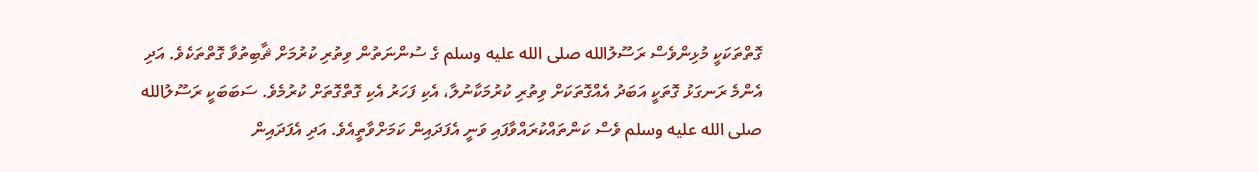ގޮތްތަކަކީ މުޅިންވެސް ރަސޫލުالله صلى الله عليه وسلم ގެ ސުންނަތުން ވިތުރި ކުރުމަށް ޘާބިތުވާ ގޮތްތަކެވެ. އަދި އެންމެ ރަނގަޅު ގޮތަކީ އަބަދު އެއްގޮތަކަށް ވިތުރި ކުރުމަކާނުލާ، އެކި ފަހަރު އެކި ގޮތްގޮތަށް ކުރުމެވެ. ސަބަބަކީ ރަސޫލުالله صلى الله عليه وسلم ވެސް ކަންތައްކުރައްވާފައި ވަނީ އެފަދައިން ކަމަށްވާތީއެވެ. އަދި އެފަދައިން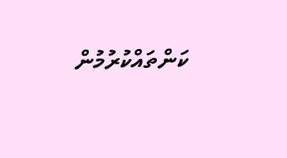ކަންތައްކުރުމުން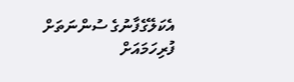އެކަލޭގެފާނުގެ ސުންނަތަށް ފުރިހަމައަށް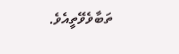ތަބާވެވޭތީއެވެ.